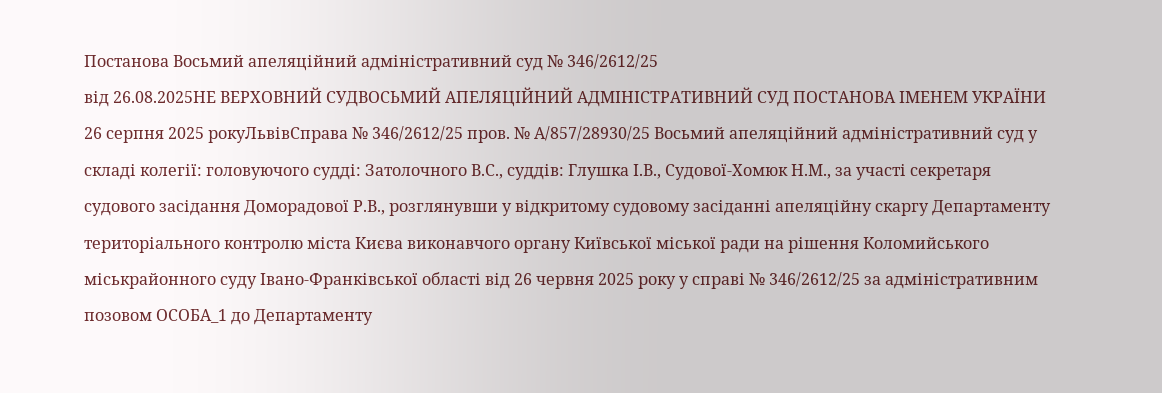Постанова Восьмий апеляційний адміністративний суд № 346/2612/25
від 26.08.2025НЕ ВЕРХОВНИЙ СУДВОСЬМИЙ АПЕЛЯЦІЙНИЙ АДМІНІСТРАТИВНИЙ СУД ПОСТАНОВА ІМЕНЕМ УКРАЇНИ 26 серпня 2025 рокуЛьвівСправа № 346/2612/25 пров. № А/857/28930/25 Восьмий апеляційний адміністративний суд у складі колегії: головуючого судді: Затолочного В.С., суддів: Глушка І.В., Судової-Хомюк Н.М., за участі секретаря судового засідання Доморадової Р.В., розглянувши у відкритому судовому засіданні апеляційну скаргу Департаменту територіального контролю міста Києва виконавчого органу Київської міської ради на рішення Коломийського міськрайонного суду Івано-Франківської області від 26 червня 2025 року у справі № 346/2612/25 за адміністративним позовом ОСОБА_1 до Департаменту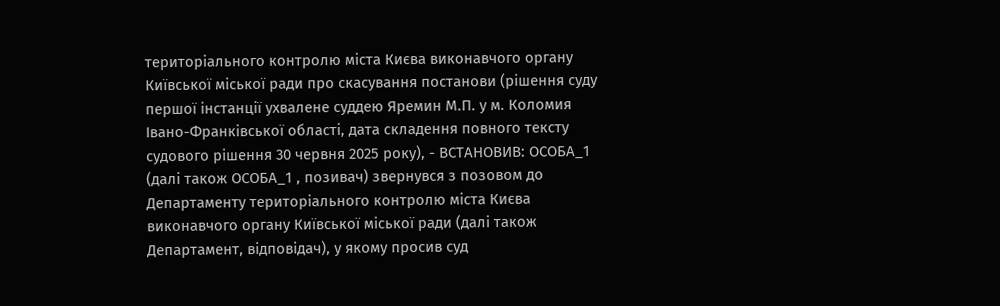територіального контролю міста Києва виконавчого органу Київської міської ради про скасування постанови (рішення суду першої інстанції ухвалене суддею Яремин М.П. у м. Коломия Івано-Франківської області, дата складення повного тексту судового рішення 30 червня 2025 року), - ВСТАНОВИВ: ОСОБА_1 (далі також ОСОБА_1 , позивач) звернувся з позовом до Департаменту територіального контролю міста Києва виконавчого органу Київської міської ради (далі також Департамент, відповідач), у якому просив суд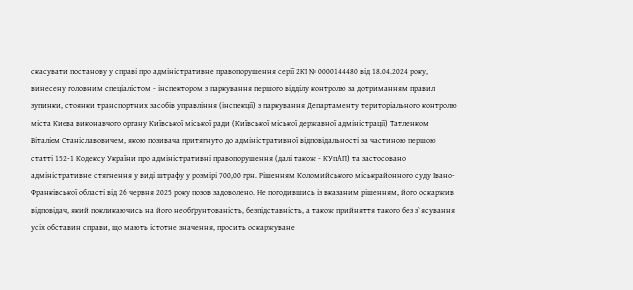скасувати постанову у справі про адміністративне правопорушення серії 2КІ № 0000144480 від 18.04.2024 року, винесену головним спеціалістом - інспектором з паркування першого відділу контролю за дотриманням правил зупинки, стоянки транспортних засобів управління (інспекції) з паркування Департаменту територіального контролю міста Києва виконавчого органу Київської міської ради (Київської міської державної адміністрації) Татленком Віталієм Станіславовичем, якою позивача притягнуто до адміністративної відповідальності за частиною першою статті 152-1 Кодексу України про адміністративні правопорушення (далі також - КУпАП) та застосовано адміністративне стягнення у виді штрафу у розмірі 700,00 грн. Рішенням Коломийського міськрайонного суду Івано-Франківської області від 26 червня 2025 року позов задоволено. Не погодившись із вказаним рішенням, його оскаржив відповідач, який покликаючись на його необґрунтованість, безпідставність, а також прийняття такого без з`ясування усіх обставин справи, що мають істотне значення, просить оскаржуване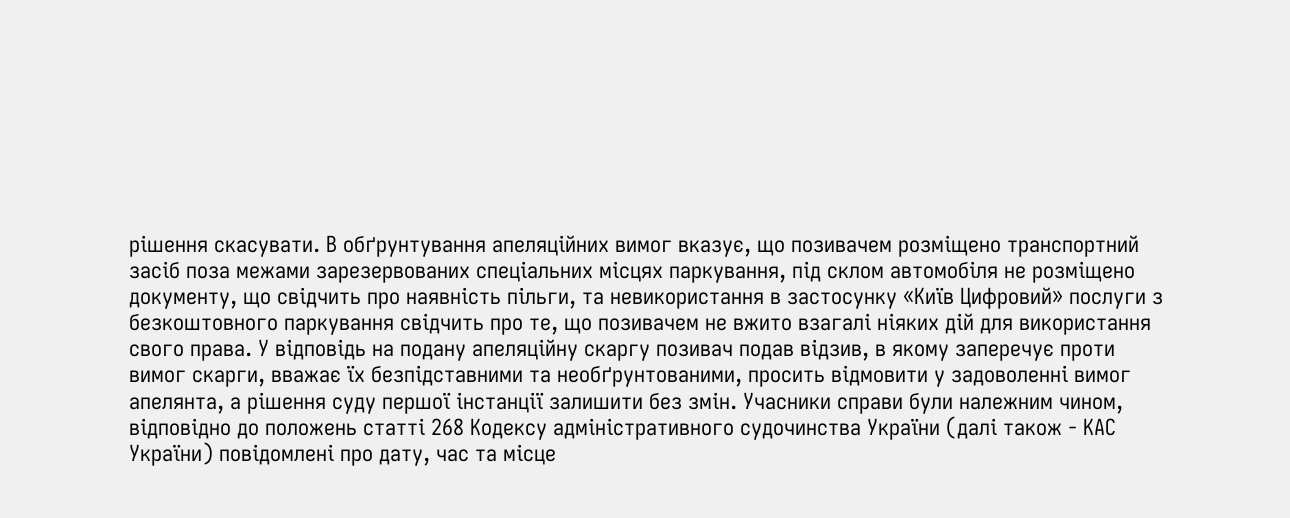рішення скасувати. В обґрунтування апеляційних вимог вказує, що позивачем розміщено транспортний засіб поза межами зарезервованих спеціальних місцях паркування, під склом автомобіля не розміщено документу, що свідчить про наявність пільги, та невикористання в застосунку «Київ Цифровий» послуги з безкоштовного паркування свідчить про те, що позивачем не вжито взагалі ніяких дій для використання свого права. У відповідь на подану апеляційну скаргу позивач подав відзив, в якому заперечує проти вимог скарги, вважає їх безпідставними та необґрунтованими, просить відмовити у задоволенні вимог апелянта, а рішення суду першої інстанції залишити без змін. Учасники справи були належним чином, відповідно до положень статті 268 Кодексу адміністративного судочинства України (далі також - КАС України) повідомлені про дату, час та місце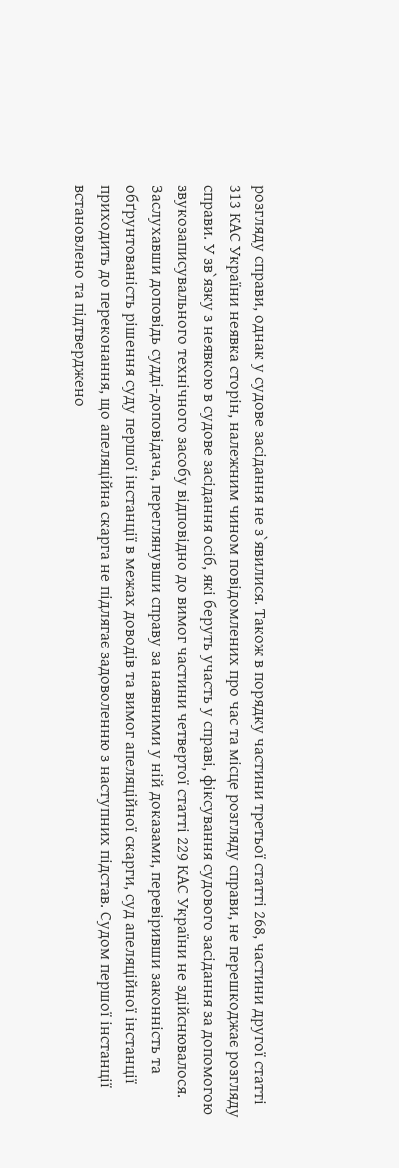розгляду справи, однак у судове засідання не з`явилися. Також в порядку частини третьої статті 268, частини другої статті 313 КАС України неявка сторін, належним чином повідомлених про час та місце розгляду справи, не перешкоджає розгляду справи. У зв`язку з неявкою в судове засідання осіб, які беруть участь у справі, фіксування судового засідання за допомогою звукозаписувального технічного засобу відповідно до вимог частини четвертої статті 229 КАС України не здійснювалося. Заслухавши доповідь судді-доповідача, переглянувши справу за наявними у ній доказами, перевіривши законність та обґрунтованість рішення суду першої інстанції в межах доводів та вимог апеляційної скарги, суд апеляційної інстанції приходить до переконання, що апеляційна скарга не підлягає задоволенню з наступних підстав. Судом першої інстанції встановлено та підтверджено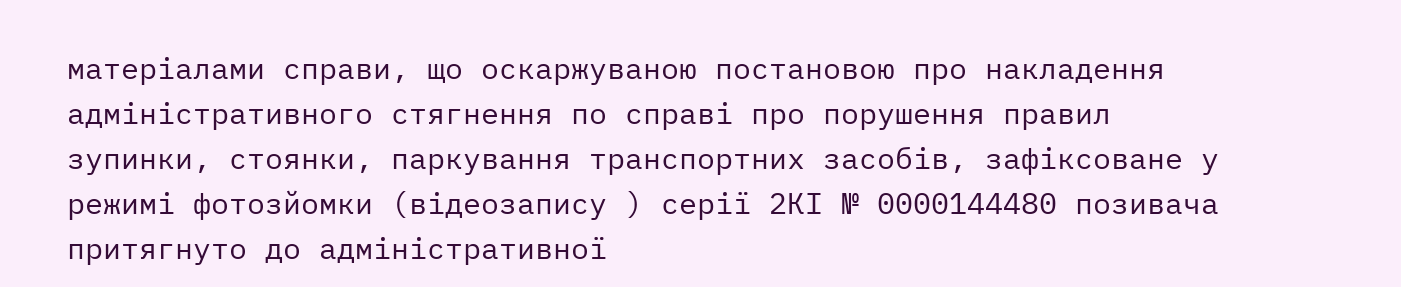матеріалами справи, що оскаржуваною постановою про накладення адміністративного стягнення по справі про порушення правил зупинки, стоянки, паркування транспортних засобів, зафіксоване у режимі фотозйомки (відеозапису ) серії 2КІ № 0000144480 позивача притягнуто до адміністративної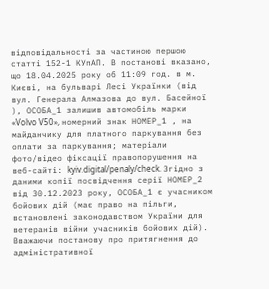відповідальності за частиною першою статті 152-1 КУпАП. В постанові вказано, що 18.04.2025 року об 11:09 год. в м. Києві, на бульварі Лесі Українки (від вул. Генерала Алмазова до вул. Басейної ), ОСОБА_1 залишив автомобіль марки «Volvo V50», номерний знак НОМЕР_1 , на майданчику для платного паркування без оплати за паркування; матеріали фото/відео фіксації правопорушення на веб-сайті: kyiv.digital/penaly/check. Згідно з даними копії посвідчення серії НОМЕР_2 від 30.12.2023 року, ОСОБА_1 є учасником бойових дій (має право на пільги, встановлені законодавством України для ветеранів війни учасників бойових дій). Вважаючи постанову про притягнення до адміністративної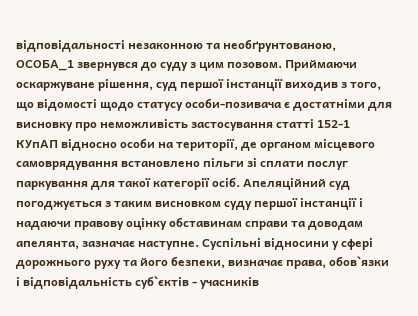відповідальності незаконною та необґрунтованою, ОСОБА_1 звернувся до суду з цим позовом. Приймаючи оскаржуване рішення, суд першої інстанції виходив з того, що відомості щодо статусу особи-позивача є достатніми для висновку про неможливість застосування статті 152-1 КУпАП відносно особи на території, де органом місцевого самоврядування встановлено пільги зі сплати послуг паркування для такої категорії осіб. Апеляційний суд погоджується з таким висновком суду першої інстанції і надаючи правову оцінку обставинам справи та доводам апелянта, зазначає наступне. Суспільні відносини у сфері дорожнього руху та його безпеки, визначає права, обов`язки і відповідальність суб`єктів - учасників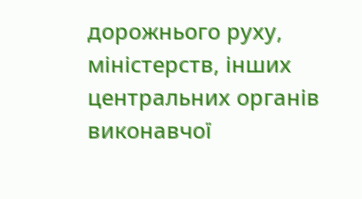дорожнього руху, міністерств, інших центральних органів виконавчої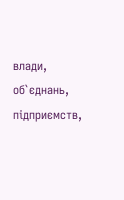влади, об`єднань, підприємств,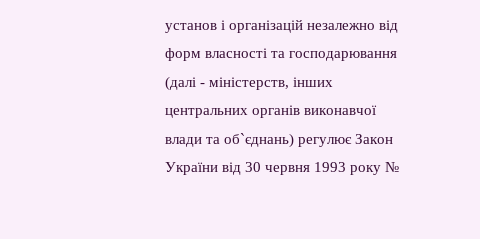установ і організацій незалежно від форм власності та господарювання (далі - міністерств, інших центральних органів виконавчої влади та об`єднань) регулює Закон України від 30 червня 1993 року №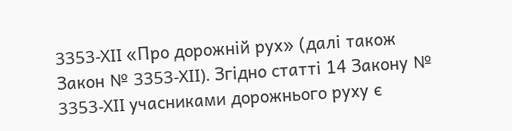3353-XII «Про дорожній рух» (далі також Закон № 3353-XII). Згідно статті 14 Закону № 3353-XII учасниками дорожнього руху є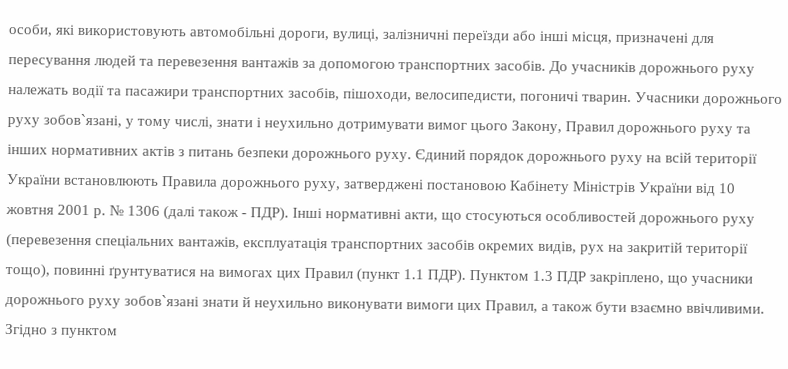особи, які використовують автомобільні дороги, вулиці, залізничні переїзди або інші місця, призначені для пересування людей та перевезення вантажів за допомогою транспортних засобів. До учасників дорожнього руху належать водії та пасажири транспортних засобів, пішоходи, велосипедисти, погоничі тварин. Учасники дорожнього руху зобов`язані, у тому числі, знати і неухильно дотримувати вимог цього Закону, Правил дорожнього руху та інших нормативних актів з питань безпеки дорожнього руху. Єдиний порядок дорожнього руху на всій території України встановлюють Правила дорожнього руху, затверджені постановою Кабінету Міністрів України від 10 жовтня 2001 р. № 1306 (далі також - ПДР). Інші нормативні акти, що стосуються особливостей дорожнього руху (перевезення спеціальних вантажів, експлуатація транспортних засобів окремих видів, рух на закритій території тощо), повинні ґрунтуватися на вимогах цих Правил (пункт 1.1 ПДР). Пунктом 1.3 ПДР закріплено, що учасники дорожнього руху зобов`язані знати й неухильно виконувати вимоги цих Правил, а також бути взаємно ввічливими. Згідно з пунктом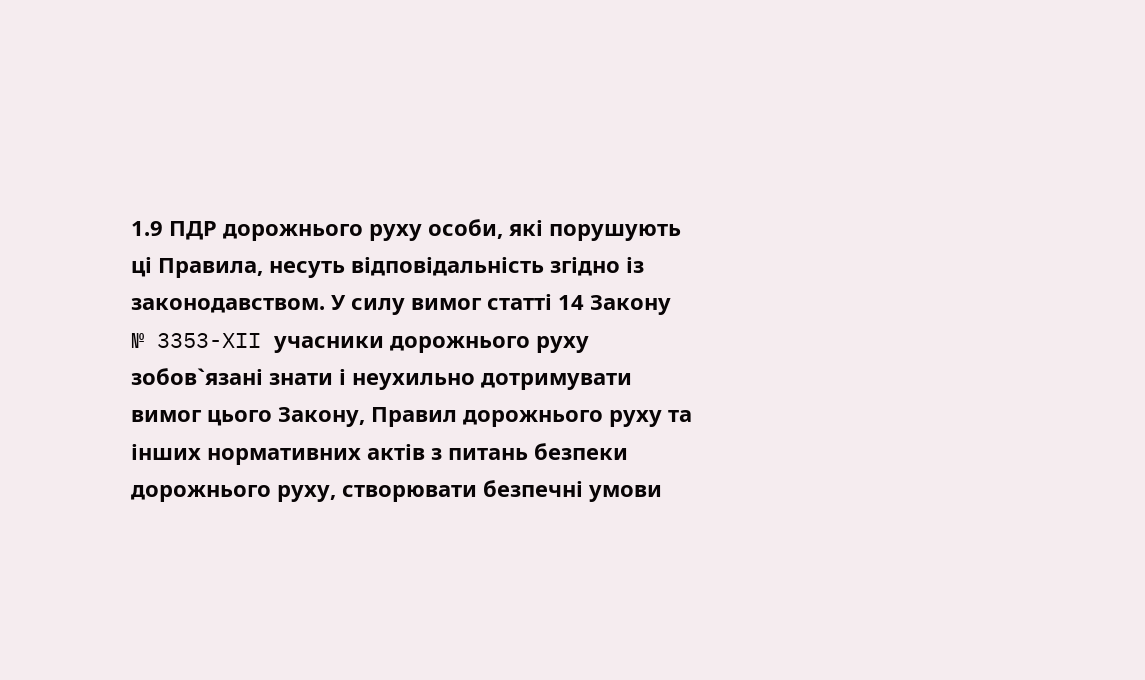1.9 ПДР дорожнього руху особи, які порушують ці Правила, несуть відповідальність згідно із законодавством. У силу вимог статті 14 Закону № 3353-XII учасники дорожнього руху зобов`язані знати і неухильно дотримувати вимог цього Закону, Правил дорожнього руху та інших нормативних актів з питань безпеки дорожнього руху, створювати безпечні умови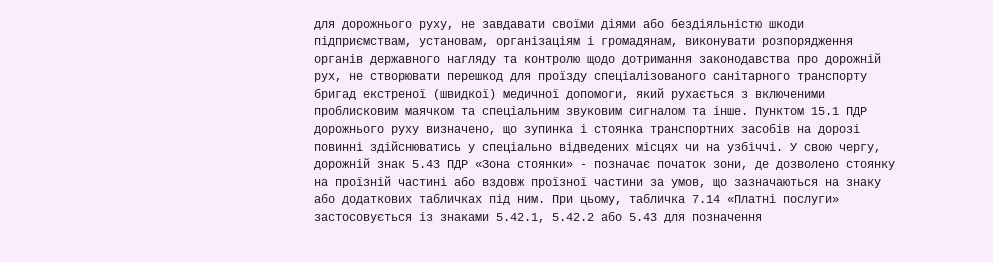для дорожнього руху, не завдавати своїми діями або бездіяльністю шкоди підприємствам, установам, організаціям і громадянам, виконувати розпорядження органів державного нагляду та контролю щодо дотримання законодавства про дорожній рух, не створювати перешкод для проїзду спеціалізованого санітарного транспорту бригад екстреної (швидкої) медичної допомоги, який рухається з включеними проблисковим маячком та спеціальним звуковим сигналом та інше. Пунктом 15.1 ПДР дорожнього руху визначено, що зупинка і стоянка транспортних засобів на дорозі повинні здійснюватись у спеціально відведених місцях чи на узбіччі. У свою чергу, дорожній знак 5.43 ПДР «Зона стоянки» - позначає початок зони, де дозволено стоянку на проїзній частині або вздовж проїзної частини за умов, що зазначаються на знаку або додаткових табличках під ним. При цьому, табличка 7.14 «Платні послуги» застосовується із знаками 5.42.1, 5.42.2 або 5.43 для позначення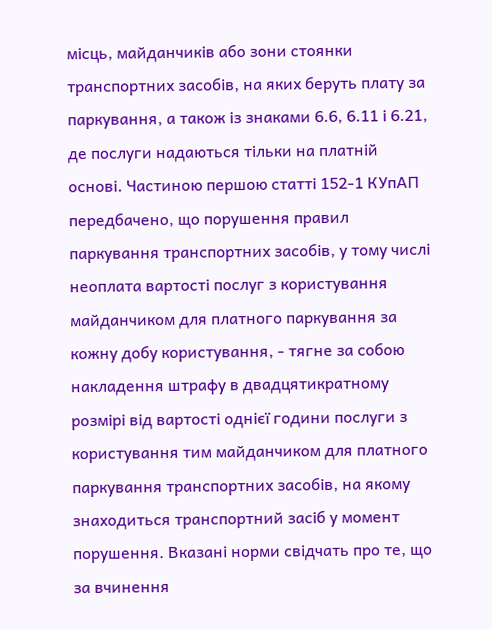місць, майданчиків або зони стоянки транспортних засобів, на яких беруть плату за паркування, а також із знаками 6.6, 6.11 і 6.21, де послуги надаються тільки на платній основі. Частиною першою статті 152-1 КУпАП передбачено, що порушення правил паркування транспортних засобів, у тому числі неоплата вартості послуг з користування майданчиком для платного паркування за кожну добу користування, - тягне за собою накладення штрафу в двадцятикратному розмірі від вартості однієї години послуги з користування тим майданчиком для платного паркування транспортних засобів, на якому знаходиться транспортний засіб у момент порушення. Вказані норми свідчать про те, що за вчинення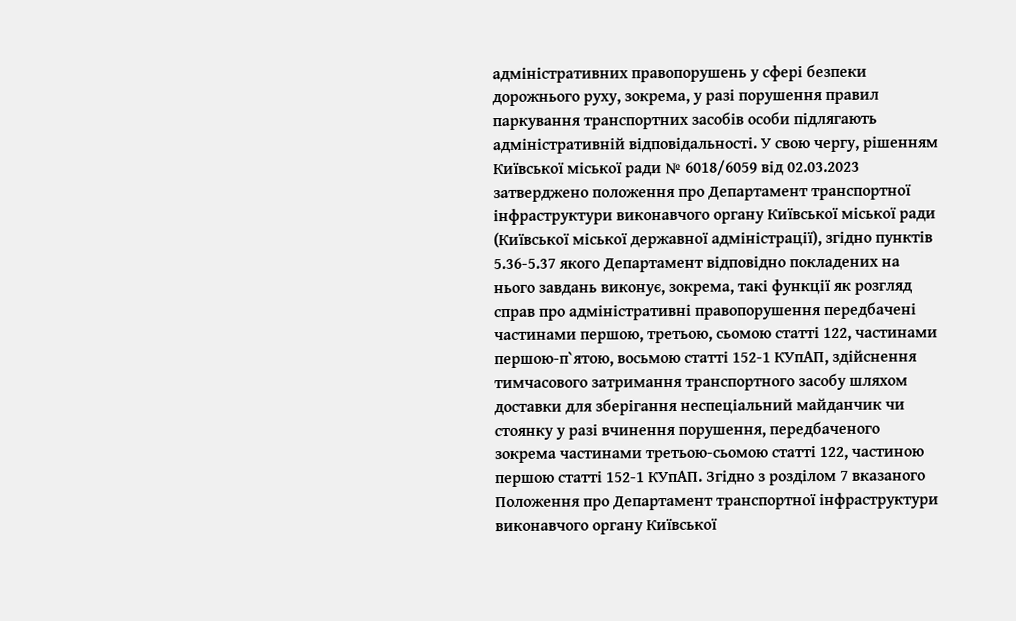адміністративних правопорушень у сфері безпеки дорожнього руху, зокрема, у разі порушення правил паркування транспортних засобів особи підлягають адміністративній відповідальності. У свою чергу, рішенням Київської міської ради № 6018/6059 від 02.03.2023 затверджено положення про Департамент транспортної інфраструктури виконавчого органу Київської міської ради (Київської міської державної адміністрації), згідно пунктів 5.36-5.37 якого Департамент відповідно покладених на нього завдань виконує, зокрема, такі функції як розгляд справ про адміністративні правопорушення передбачені частинами першою, третьою, сьомою статті 122, частинами першою-п`ятою, восьмою статті 152-1 КУпАП, здійснення тимчасового затримання транспортного засобу шляхом доставки для зберігання неспеціальний майданчик чи стоянку у разі вчинення порушення, передбаченого зокрема частинами третьою-сьомою статті 122, частиною першою статті 152-1 КУпАП. Згідно з розділом 7 вказаного Положення про Департамент транспортної інфраструктури виконавчого органу Київської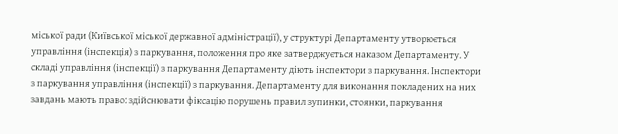міської ради (Київської міської державної адміністрації), у структурі Департаменту утворюється управління (інспекція) з паркування, положення про яке затверджується наказом Департаменту. У складі управління (інспекції) з паркування Департаменту діють інспектори з паркування. Інспектори з паркування управління (інспекції) з паркування. Департаменту для виконання покладених на них завдань мають право: здійснювати фіксацію порушень правил зупинки, стоянки, паркування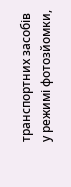транспортних засобів у режимі фотозйомки,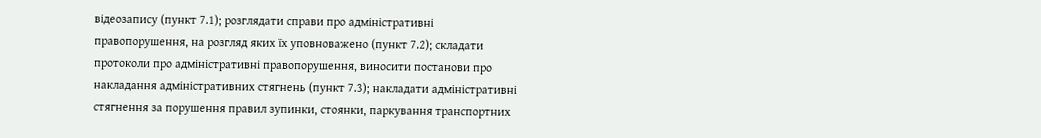відеозапису (пункт 7.1); розглядати справи про адміністративні правопорушення, на розгляд яких їх уповноважено (пункт 7.2); складати протоколи про адміністративні правопорушення, виносити постанови про накладання адміністративних стягнень (пункт 7.3); накладати адміністративні стягнення за порушення правил зупинки, стоянки, паркування транспортних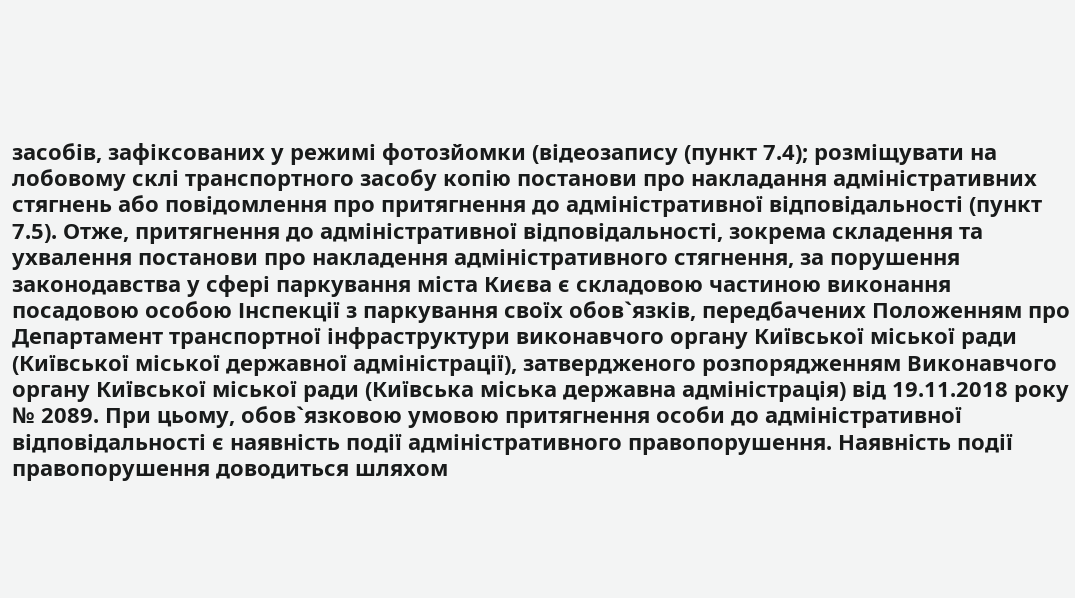засобів, зафіксованих у режимі фотозйомки (відеозапису (пункт 7.4); розміщувати на лобовому склі транспортного засобу копію постанови про накладання адміністративних стягнень або повідомлення про притягнення до адміністративної відповідальності (пункт 7.5). Отже, притягнення до адміністративної відповідальності, зокрема складення та ухвалення постанови про накладення адміністративного стягнення, за порушення законодавства у сфері паркування міста Києва є складовою частиною виконання посадовою особою Інспекції з паркування своїх обов`язків, передбачених Положенням про Департамент транспортної інфраструктури виконавчого органу Київської міської ради (Київської міської державної адміністрації), затвердженого розпорядженням Виконавчого органу Київської міської ради (Київська міська державна адміністрація) від 19.11.2018 року № 2089. При цьому, обов`язковою умовою притягнення особи до адміністративної відповідальності є наявність події адміністративного правопорушення. Наявність події правопорушення доводиться шляхом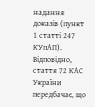надання доказів (пункт 1 статті 247 КУпАП). Відповідно, стаття 72 КАС України передбачає, що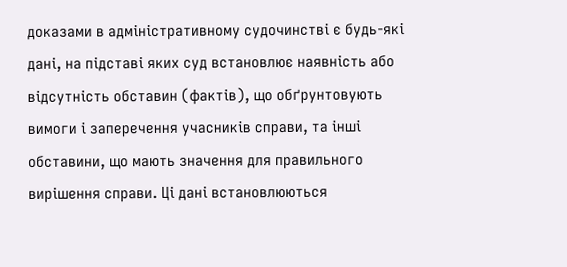доказами в адміністративному судочинстві є будь-які дані, на підставі яких суд встановлює наявність або відсутність обставин (фактів), що обґрунтовують вимоги і заперечення учасників справи, та інші обставини, що мають значення для правильного вирішення справи. Ці дані встановлюються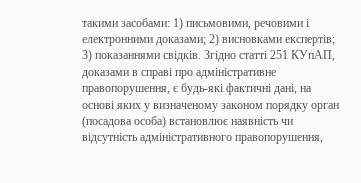такими засобами: 1) письмовими, речовими і електронними доказами; 2) висновками експертів; 3) показаннями свідків. Згідно статті 251 КУпАП, доказами в справі про адміністративне правопорушення, є будь-які фактичні дані, на основі яких у визначеному законом порядку орган (посадова особа) встановлює наявність чи відсутність адміністративного правопорушення,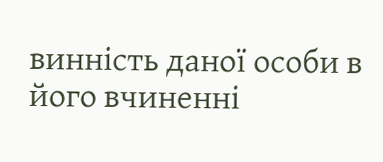винність даної особи в його вчиненні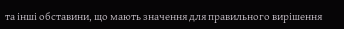та інші обставини, що мають значення для правильного вирішення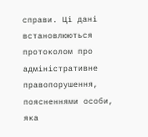справи. Ці дані встановлюються протоколом про адміністративне правопорушення, поясненнями особи, яка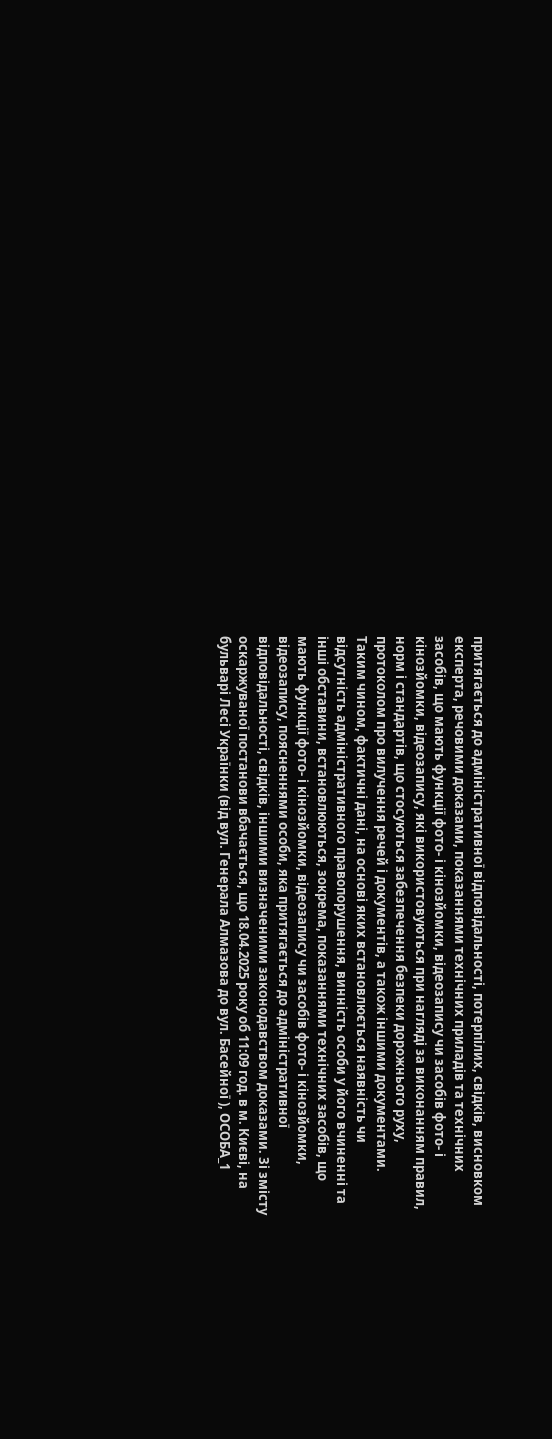притягається до адміністративної відповідальності, потерпілих, свідків, висновком експерта, речовими доказами, показаннями технічних приладів та технічних засобів, що мають функції фото- і кінозйомки, відеозапису чи засобів фото- і кінозйомки, відеозапису, які використовуються при нагляді за виконанням правил, норм і стандартів, що стосуються забезпечення безпеки дорожнього руху, протоколом про вилучення речей і документів, а також іншими документами. Таким чином, фактичні дані, на основі яких встановлюється наявність чи відсутність адміністративного правопорушення, винність особи у його вчиненні та інші обставини, встановлюються, зокрема, показаннями технічних засобів, що мають функції фото- і кінозйомки, відеозапису чи засобів фото- і кінозйомки, відеозапису, поясненнями особи, яка притягається до адміністративної відповідальності, свідків, іншими визначеними законодавством доказами. Зі змісту оскаржуваної постанови вбачається, що 18.04.2025 року об 11:09 год. в м. Києві, на бульварі Лесі Українки (від вул. Генерала Алмазова до вул. Басейної ), ОСОБА_1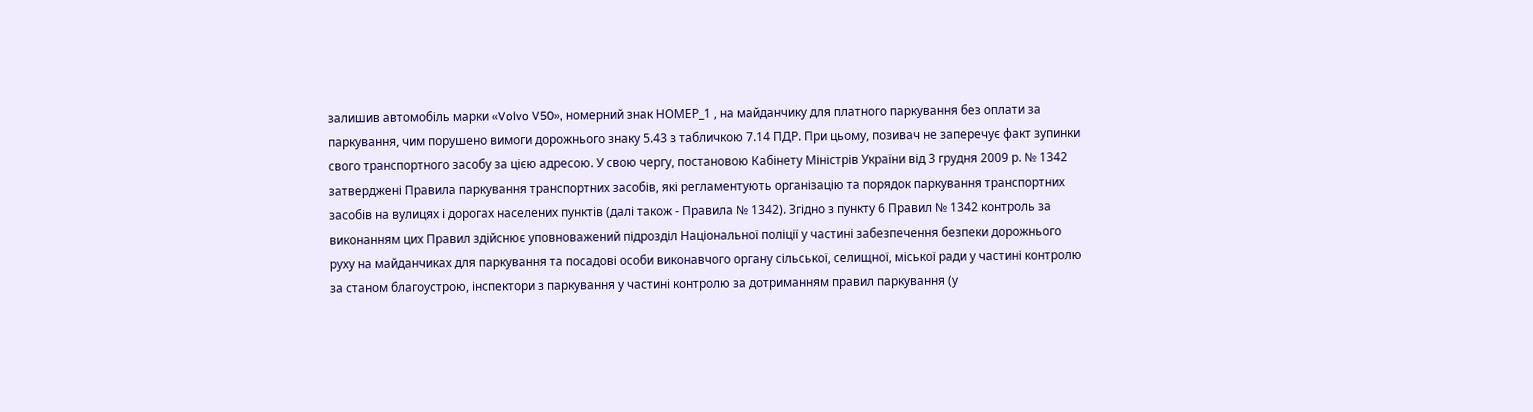залишив автомобіль марки «Volvo V50», номерний знак НОМЕР_1 , на майданчику для платного паркування без оплати за паркування, чим порушено вимоги дорожнього знаку 5.43 з табличкою 7.14 ПДР. При цьому, позивач не заперечує факт зупинки свого транспортного засобу за цією адресою. У свою чергу, постановою Кабінету Міністрів України від 3 грудня 2009 р. № 1342 затверджені Правила паркування транспортних засобів, які регламентують організацію та порядок паркування транспортних засобів на вулицях і дорогах населених пунктів (далі також - Правила № 1342). Згідно з пункту 6 Правил № 1342 контроль за виконанням цих Правил здійснює уповноважений підрозділ Національної поліції у частині забезпечення безпеки дорожнього руху на майданчиках для паркування та посадові особи виконавчого органу сільської, селищної, міської ради у частині контролю за станом благоустрою, інспектори з паркування у частині контролю за дотриманням правил паркування (у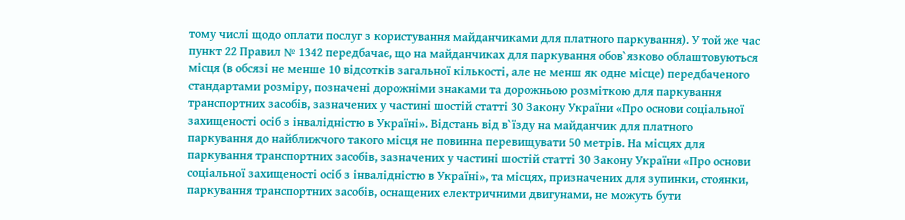тому числі щодо оплати послуг з користування майданчиками для платного паркування). У той же час пункт 22 Правил № 1342 передбачає, що на майданчиках для паркування обов`язково облаштовуються місця (в обсязі не менше 10 відсотків загальної кількості, але не менш як одне місце) передбаченого стандартами розміру, позначені дорожніми знаками та дорожньою розміткою для паркування транспортних засобів, зазначених у частині шостій статті 30 Закону України «Про основи соціальної захищеності осіб з інвалідністю в Україні». Відстань від в`їзду на майданчик для платного паркування до найближчого такого місця не повинна перевищувати 50 метрів. На місцях для паркування транспортних засобів, зазначених у частині шостій статті 30 Закону України «Про основи соціальної захищеності осіб з інвалідністю в Україні», та місцях, призначених для зупинки, стоянки, паркування транспортних засобів, оснащених електричними двигунами, не можуть бути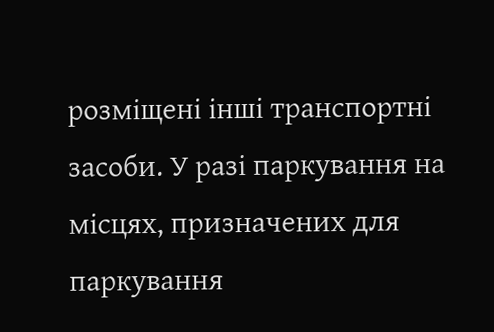розміщені інші транспортні засоби. У разі паркування на місцях, призначених для паркування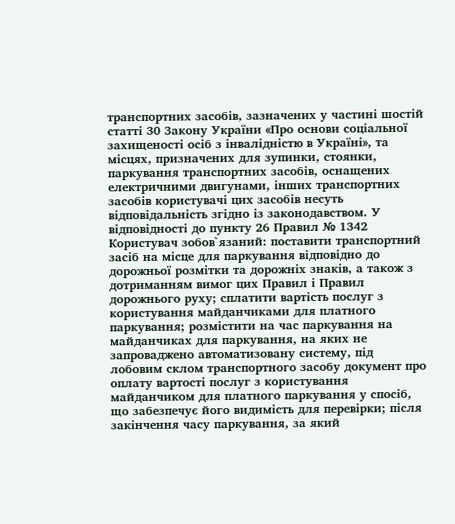транспортних засобів, зазначених у частині шостій статті 30 Закону України «Про основи соціальної захищеності осіб з інвалідністю в Україні», та місцях, призначених для зупинки, стоянки, паркування транспортних засобів, оснащених електричними двигунами, інших транспортних засобів користувачі цих засобів несуть відповідальність згідно із законодавством. У відповідності до пункту 26 Правил № 1342 Користувач зобов`язаний: поставити транспортний засіб на місце для паркування відповідно до дорожньої розмітки та дорожніх знаків, а також з дотриманням вимог цих Правил і Правил дорожнього руху; сплатити вартість послуг з користування майданчиками для платного паркування; розмістити на час паркування на майданчиках для паркування, на яких не запроваджено автоматизовану систему, під лобовим склом транспортного засобу документ про оплату вартості послуг з користування майданчиком для платного паркування у спосіб, що забезпечує його видимість для перевірки; після закінчення часу паркування, за який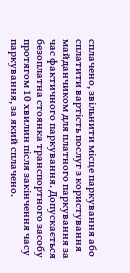сплачено, звільнити місце паркування або сплатити вартість послуг з користування майданчиком для платного паркування за час фактичного паркування. Допускається безоплатна стоянка транспортного засобу протягом 10 хвилин після закінчення часу паркування, за який сплачено.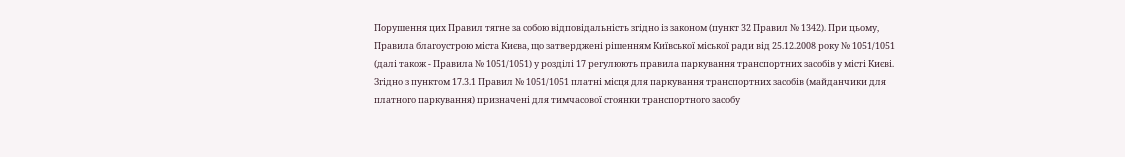Порушення цих Правил тягне за собою відповідальність згідно із законом (пункт 32 Правил № 1342). При цьому, Правила благоустрою міста Києва, що затверджені рішенням Київської міської ради від 25.12.2008 року № 1051/1051 (далі також - Правила № 1051/1051) у розділі 17 регулюють правила паркування транспортних засобів у місті Києві. Згідно з пунктом 17.3.1 Правил № 1051/1051 платні місця для паркування транспортних засобів (майданчики для платного паркування) призначені для тимчасової стоянки транспортного засобу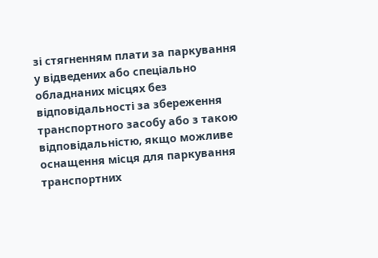зі стягненням плати за паркування у відведених або спеціально обладнаних місцях без відповідальності за збереження транспортного засобу або з такою відповідальністю, якщо можливе оснащення місця для паркування транспортних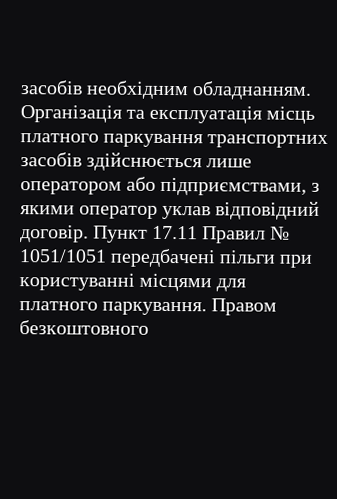засобів необхідним обладнанням. Організація та експлуатація місць платного паркування транспортних засобів здійснюється лише оператором або підприємствами, з якими оператор уклав відповідний договір. Пункт 17.11 Правил № 1051/1051 передбачені пільги при користуванні місцями для платного паркування. Правом безкоштовного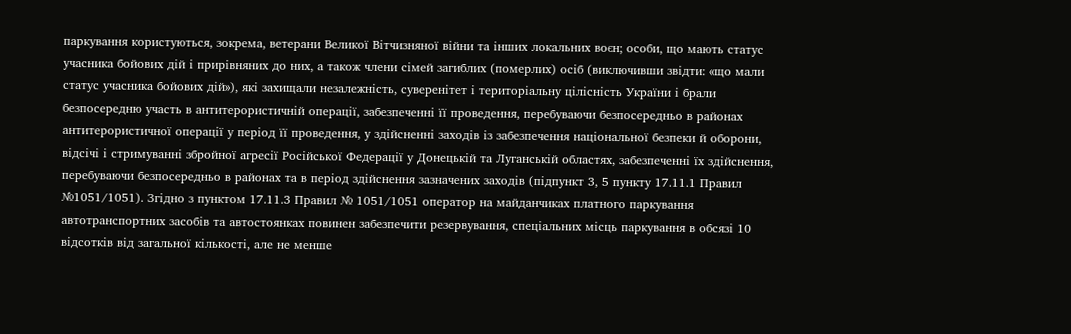паркування користуються, зокрема, ветерани Великої Вітчизняної війни та інших локальних воєн; особи, що мають статус учасника бойових дій і прирівняних до них, а також члени сімей загиблих (померлих) осіб (виключивши звідти: «що мали статус учасника бойових дій»), які захищали незалежність, суверенітет і територіальну цілісність України і брали безпосередню участь в антитерористичній операції, забезпеченні її проведення, перебуваючи безпосередньо в районах антитерористичної операції у період її проведення, у здійсненні заходів із забезпечення національної безпеки й оборони, відсічі і стримуванні збройної агресії Російської Федерації у Донецькій та Луганській областях, забезпеченні їх здійснення, перебуваючи безпосередньо в районах та в період здійснення зазначених заходів (підпункт 3, 5 пункту 17.11.1 Правил №1051/1051). Згідно з пунктом 17.11.3 Правил № 1051/1051 оператор на майданчиках платного паркування автотранспортних засобів та автостоянках повинен забезпечити резервування, спеціальних місць паркування в обсязі 10 відсотків від загальної кількості, але не менше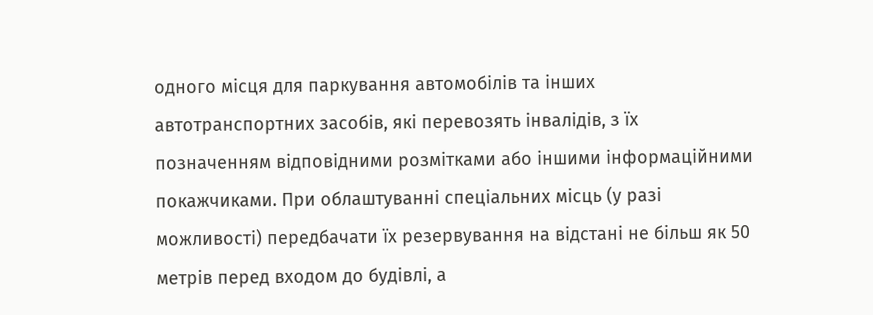одного місця для паркування автомобілів та інших автотранспортних засобів, які перевозять інвалідів, з їх позначенням відповідними розмітками або іншими інформаційними покажчиками. При облаштуванні спеціальних місць (у разі можливості) передбачати їх резервування на відстані не більш як 50 метрів перед входом до будівлі, а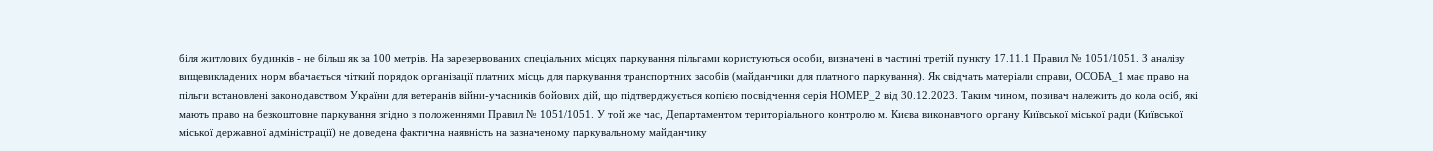біля житлових будинків - не більш як за 100 метрів. На зарезервованих спеціальних місцях паркування пільгами користуються особи, визначені в частині третій пункту 17.11.1 Правил № 1051/1051. З аналізу вищевикладених норм вбачається чіткий порядок організації платних місць для паркування транспортних засобів (майданчики для платного паркування). Як свідчать матеріали справи, ОСОБА_1 має право на пільги встановлені законодавством України для ветеранів війни-учасників бойових дій, що підтверджується копією посвідчення серія НОМЕР_2 від 30.12.2023. Таким чином, позивач належить до кола осіб, які мають право на безкоштовне паркування згідно з положеннями Правил № 1051/1051. У той же час, Департаментом територіального контролю м. Києва виконавчого органу Київської міської ради (Київської міської державної адміністрації) не доведена фактична наявність на зазначеному паркувальному майданчику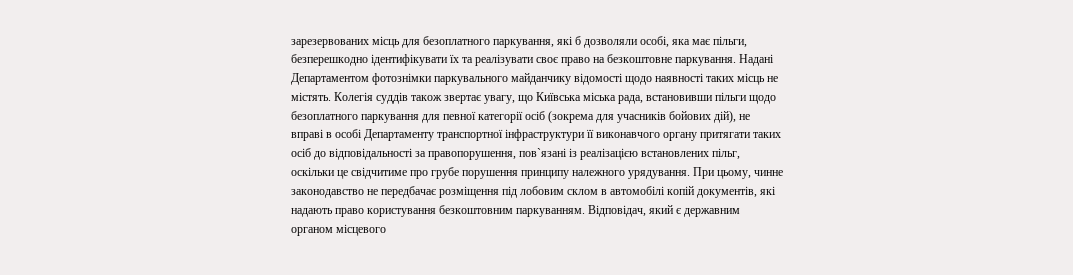зарезервованих місць для безоплатного паркування, які б дозволяли особі, яка має пільги, безперешкодно ідентифікувати їх та реалізувати своє право на безкоштовне паркування. Надані Департаментом фотознімки паркувального майданчику відомості щодо наявності таких місць не містять. Колегія суддів також звертає увагу, що Київська міська рада, встановивши пільги щодо безоплатного паркування для певної категорії осіб (зокрема для учасників бойових дій), не вправі в особі Департаменту транспортної інфраструктури її виконавчого органу притягати таких осіб до відповідальності за правопорушення, пов`язані із реалізацією встановлених пільг, оскільки це свідчитиме про грубе порушення принципу належного урядування. При цьому, чинне законодавство не передбачає розміщення під лобовим склом в автомобілі копій документів, які надають право користування безкоштовним паркуванням. Відповідач, який є державним органом місцевого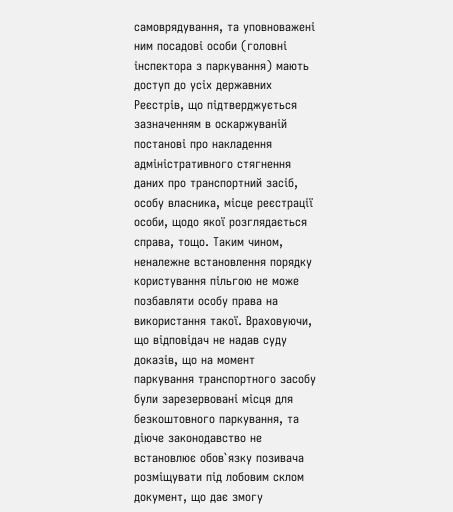самоврядування, та уповноважені ним посадові особи (головні інспектора з паркування) мають доступ до усіх державних Реєстрів, що підтверджується зазначенням в оскаржуваній постанові про накладення адміністративного стягнення даних про транспортний засіб, особу власника, місце реєстрації особи, щодо якої розглядається справа, тощо. Таким чином, неналежне встановлення порядку користування пільгою не може позбавляти особу права на використання такої. Враховуючи, що відповідач не надав суду доказів, що на момент паркування транспортного засобу були зарезервовані місця для безкоштовного паркування, та діюче законодавство не встановлює обов`язку позивача розміщувати під лобовим склом документ, що дає змогу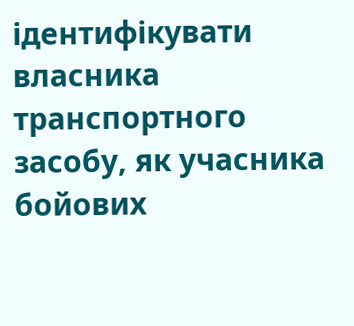ідентифікувати власника транспортного засобу, як учасника бойових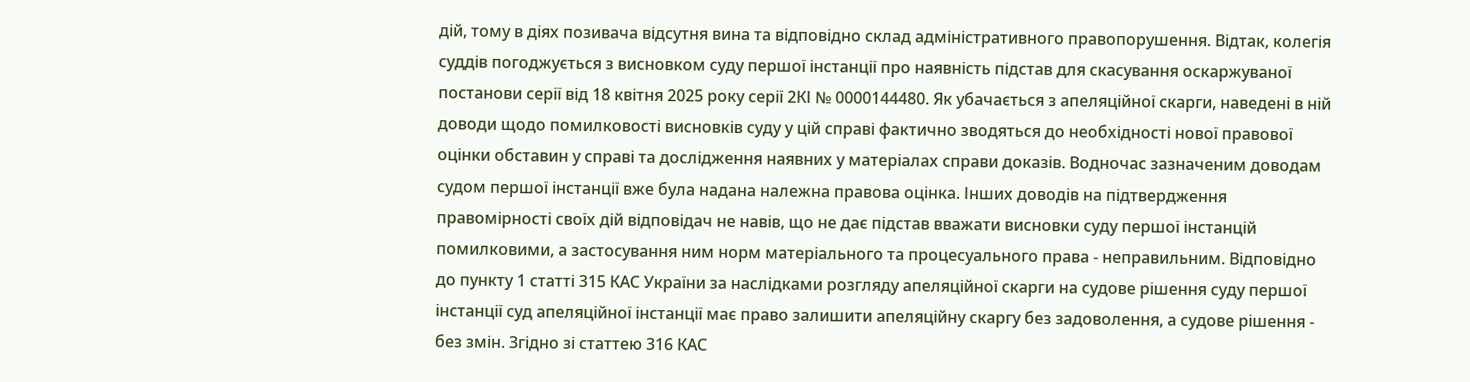дій, тому в діях позивача відсутня вина та відповідно склад адміністративного правопорушення. Відтак, колегія суддів погоджується з висновком суду першої інстанції про наявність підстав для скасування оскаржуваної постанови серії від 18 квітня 2025 року серії 2КІ № 0000144480. Як убачається з апеляційної скарги, наведені в ній доводи щодо помилковості висновків суду у цій справі фактично зводяться до необхідності нової правової оцінки обставин у справі та дослідження наявних у матеріалах справи доказів. Водночас зазначеним доводам судом першої інстанції вже була надана належна правова оцінка. Інших доводів на підтвердження правомірності своїх дій відповідач не навів, що не дає підстав вважати висновки суду першої інстанцій помилковими, а застосування ним норм матеріального та процесуального права - неправильним. Відповідно до пункту 1 статті 315 КАС України за наслідками розгляду апеляційної скарги на судове рішення суду першої інстанції суд апеляційної інстанції має право залишити апеляційну скаргу без задоволення, а судове рішення - без змін. Згідно зі статтею 316 КАС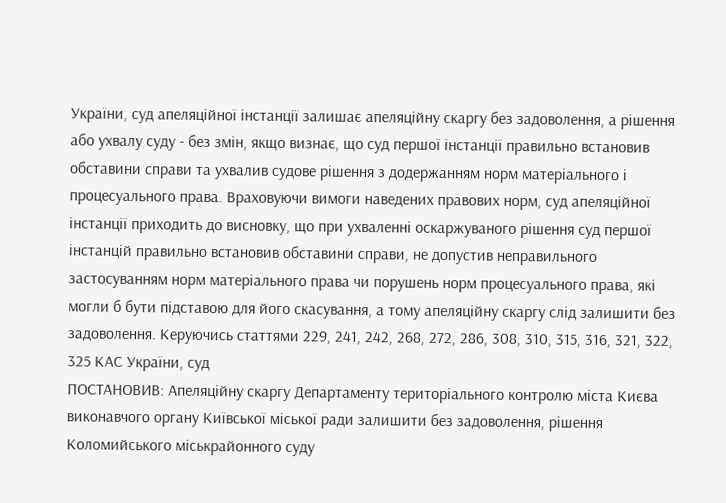України, суд апеляційної інстанції залишає апеляційну скаргу без задоволення, а рішення або ухвалу суду - без змін, якщо визнає, що суд першої інстанції правильно встановив обставини справи та ухвалив судове рішення з додержанням норм матеріального і процесуального права. Враховуючи вимоги наведених правових норм, суд апеляційної інстанції приходить до висновку, що при ухваленні оскаржуваного рішення суд першої інстанцій правильно встановив обставини справи, не допустив неправильного застосуванням норм матеріального права чи порушень норм процесуального права, які могли б бути підставою для його скасування, а тому апеляційну скаргу слід залишити без задоволення. Керуючись статтями 229, 241, 242, 268, 272, 286, 308, 310, 315, 316, 321, 322, 325 КАС України, суд
ПОСТАНОВИВ: Апеляційну скаргу Департаменту територіального контролю міста Києва виконавчого органу Київської міської ради залишити без задоволення, рішення Коломийського міськрайонного суду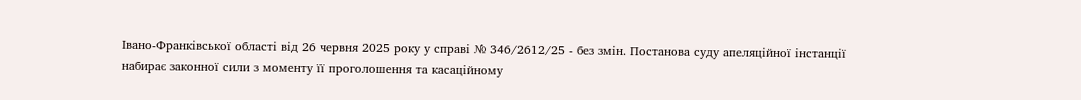Івано-Франківської області від 26 червня 2025 року у справі № 346/2612/25 - без змін. Постанова суду апеляційної інстанції набирає законної сили з моменту її проголошення та касаційному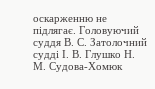оскарженню не підлягає. Головуючий суддя В. С. Затолочний судді І. В. Глушко Н. М. Судова-Хомюк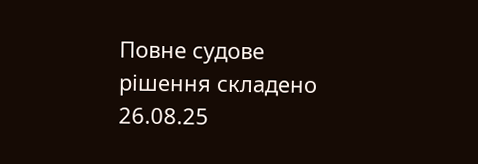Повне судове рішення складено 26.08.25